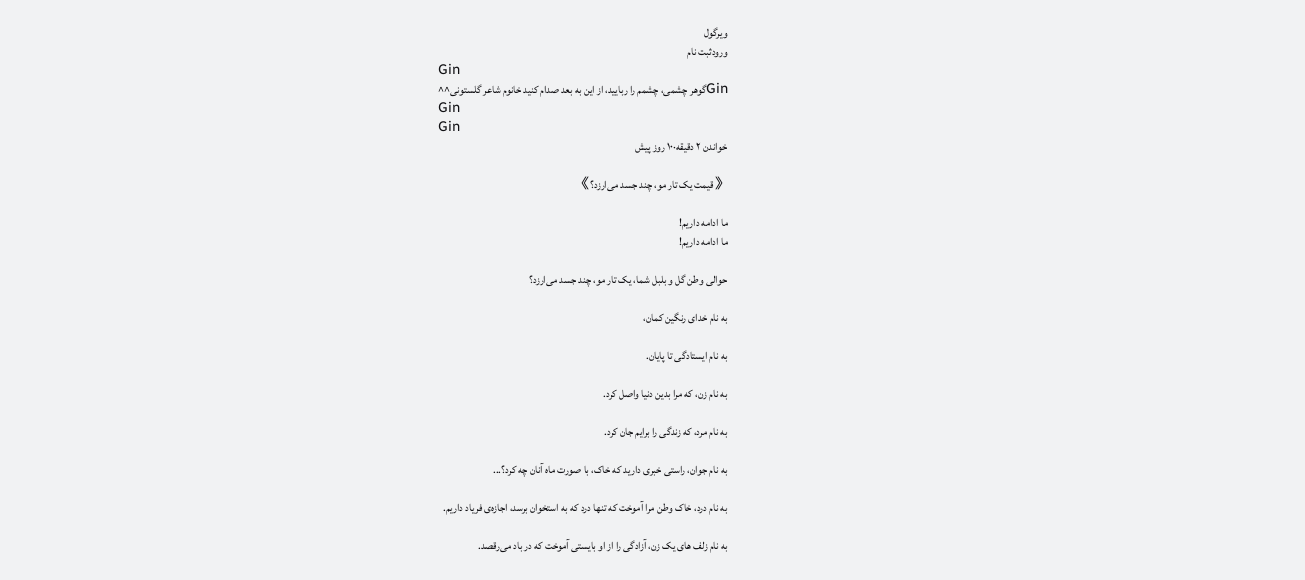ویرگول
ورودثبت نام
Gin
Ginگوهر چشمی، چشمم را ربایید، از این به بعد صدام کنید خانوم شاعر گلستونی^^
Gin
Gin
خواندن ۲ دقیقه·۱۰ روز پیش

《قیمت یک تار مو، چند جسد می‌ارزد؟》

ما ادامه داریم!
ما ادامه داریم!

حوالی وطن گل و بلبل شما، یک تار مو، چند جسد می‌ارزد؟

به نام خدای رنگین کمان،

به نام ایستادگی تا پایان.

به نام زن، که مرا بدین دنیا واصل کرد.

به نام مرد، که زندگی را برایم جان کرد.

به نام جوان، راستی خبری دارید که خاک، با صورت ماه آنان چه کرد؟...

به نام درد، خاک وطن مرا آموخت که تنها درد که به استخوان برسد، اجازه‌ی فریاد داریم.

به نام زلف های یک زن، آزادگی را از او بایستی آموخت که در باد می‌رقصد.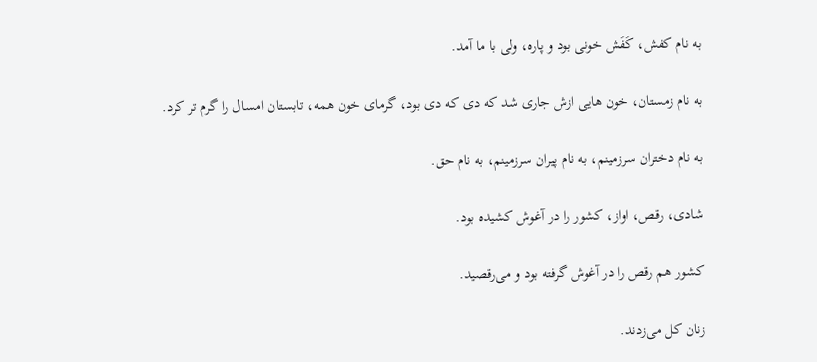به نام کفش، کَفَش خونی بود و پاره، ولی با ما آمد.

به نام زمستان، خون هایی ازش جاری شد که دی که دی بود، گرمای خون همه‌، تابستان امسال را گرم تر کرد.

به نام دختران سرزمینم، به نام پیران سرزمینم، به نام حق.

شادی، رقص، اواز، کشور را در آغوش کشیده بود.

کشور هم رقص را در آغوش گرفته بود و می‌رقصید.

زنان کل می‌زدند.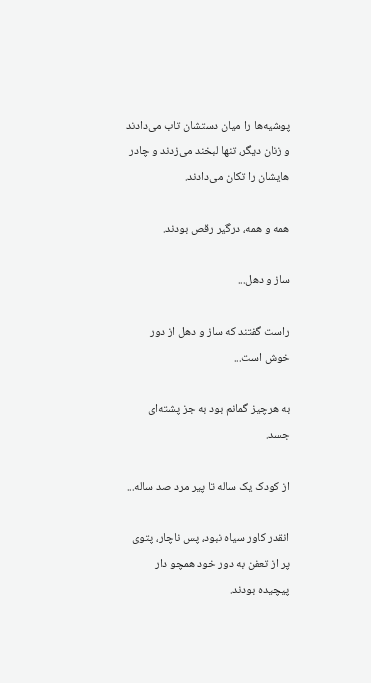پوشیه‌ها را میان دستشان تاب می‌دادند و زنان دیگر، تنها لبخند می‌زدند و چادر هایشان را تکان می‌دادند.

همه و همه، درگیر رقص بودند.

ساز و دهل...

راست گفتند که ساز و دهل از دور خوش است...

به هرچیز گمانم بود به جز پشته‌ای جسد.

از کودک یک ساله تا پیر مرد صد ساله...

انقدر کاور سیاه نبود، پس ناچار، پتوی پر از تعفن به دور خود همچو دار پیچیده بودند.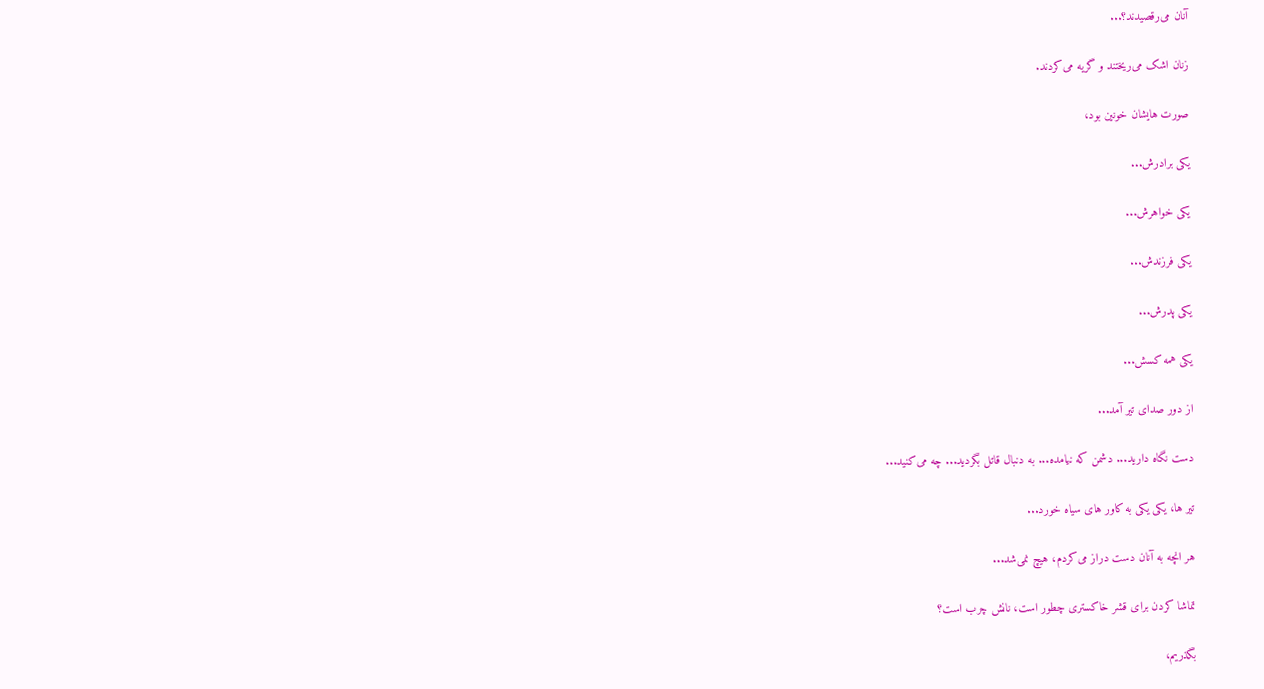آنان می‌رقصیدند؟...

زنان اشک می‌ریختند و گریه می‌کردند.

صورت هایشان خونین بود،

یکی برادرش...

یکی خواهرش...

یکی فرزندش...

یکی پدرش...

یکی همه کسش...

از دور صدای تیر آمد...

دست نگاه دارید... دشمن که نیامده... به دنبال قاتل بگردید... چه می‌کنید...

تیر ها، یکی یکی به کاور های سیاه خورد...

هر انچه به آنان دست دراز می‌کردم، هیچ نمی‌شد...

تماشا کردن برای قشر خاکستری چطور است، نانش چرب است؟

بگذریم،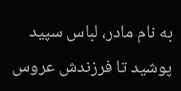به نام مادر، لباس سپید پوشید تا فرزندش عروس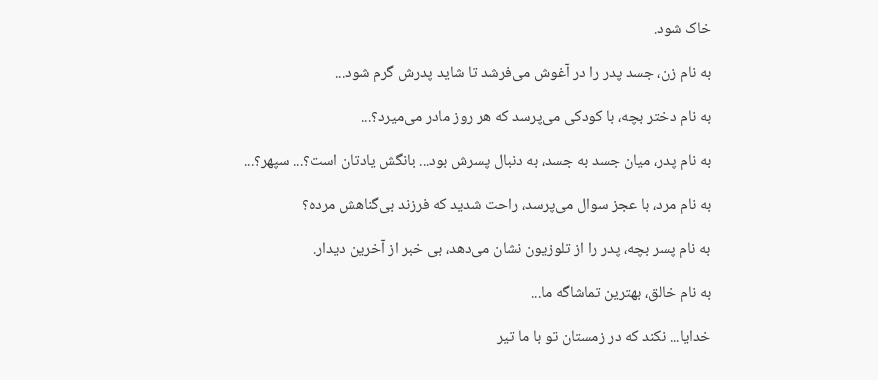خاک شود.

به نام زن، جسد پدر را در آغوش می‌فرشد تا شاید پدرش گرم شود...

به نام دختر بچه، با کودکی می‌پرسد که هر روز مادر می‌میرد؟...

به نام پدر، میان جسد به جسد، به دنبال پسرش بود‌... بانگش یادتان است؟... سپهر؟...

به نام مرد، با عجز سوال می‌پرسد، راحت شدید که فرزند بی‌گناهش مرده؟

به نام پسر بچه، پدر را از تلوزیون نشان می‌دهد، بی خبر از آخرین دیدار‌.

به نام خالق، بهترین تماشاگه ما...

خدایا... نکند که در زمستان تو با ما تیر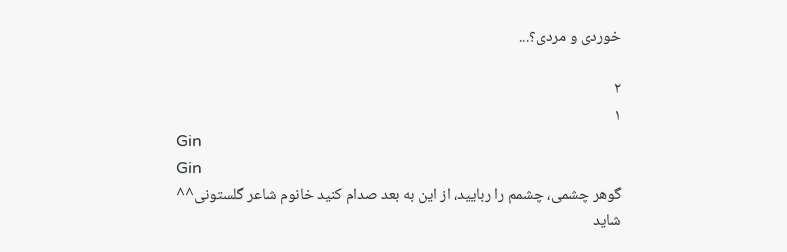خوردی و مردی؟...

۲
۱
Gin
Gin
گوهر چشمی، چشمم را ربایید، از این به بعد صدام کنید خانوم شاعر گلستونی^^
شاید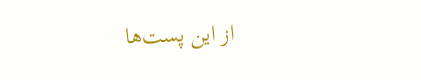از این پست‌ها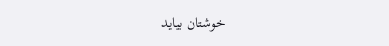خوشتان بیاید